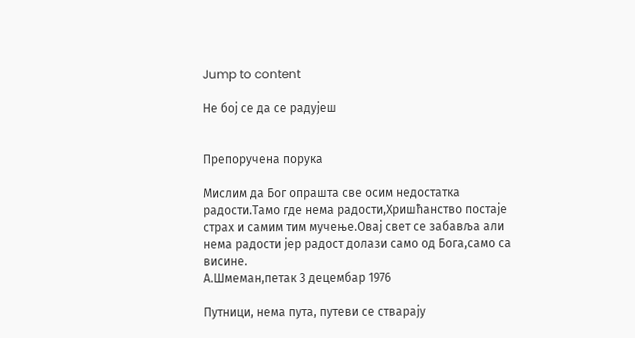Jump to content

Не бој се да се радујеш


Препоручена порука

Мислим да Бог опрашта све осим недостатка радости.Тамо где нема радости,Хришћанство постаје страх и самим тим мучење.Овај свет се забавља али нема радости јер радост долази само од Бога,само са висине.
А.Шмеман,петак 3 децембар 1976

Путници, нема пута, путеви се стварају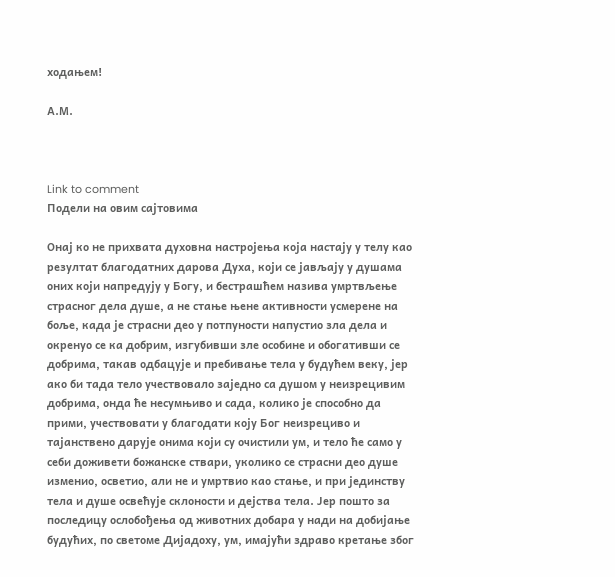ходањем!

А.М.



Link to comment
Подели на овим сајтовима

Онај ко не прихвата духовна настројења која настају у телу као резултат благодатних дарова Духа, који се јављају у душама оних који напредују у Богу, и бестрашћем назива умртвљење страсног дела душе, а не стање њене активности усмерене на боље, када је страсни део у потпуности напустио зла дела и окренуо се ка добрим, изгубивши зле особине и обогативши се добрима, такав одбацује и пребивање тела у будућем веку, јер ако би тада тело учествовало заједно са душом у неизрецивим добрима, онда ће несумњиво и сада, колико је способно да прими, учествовати у благодати коју Бог неизрециво и тајанствено дарује онима који су очистили ум, и тело ће само у себи доживети божанске ствари, уколико се страсни део душе изменио, осветио, али не и умртвио као стање, и при јединству тела и душе освећује склоности и дејства тела. Јер пошто за последицу ослобођења од животних добара у нади на добијање будућих, по светоме Дијадоху, ум, имајући здраво кретање због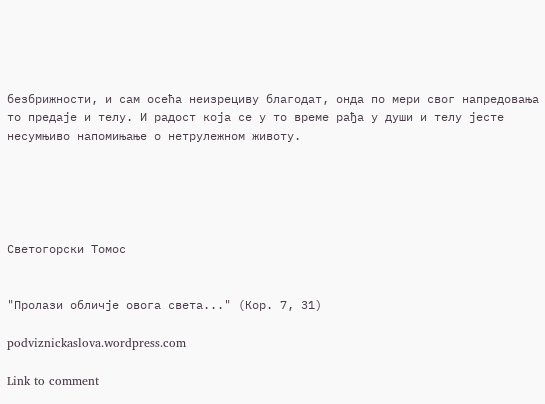безбрижности, и сам осећа неизрециву благодат, онда по мери свог напредовања то предаје и телу. И радост која се у то време рађа у души и телу јесте несумњиво напомињање о нетрулежном животу.





Светогорски Томос


"Пролази обличје овога света..." (Кор. 7, 31)

podviznickaslova.wordpress.com

Link to comment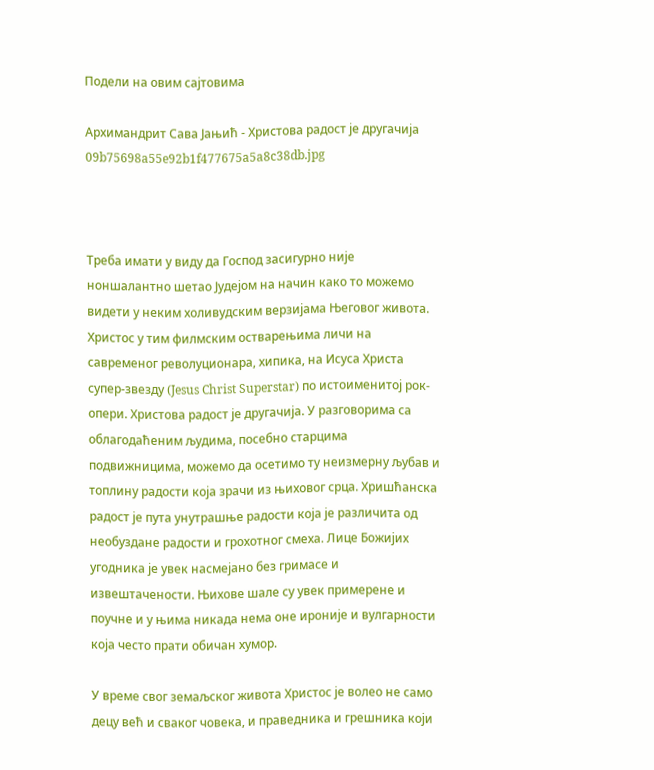Подели на овим сајтовима

Архимандрит Сава Јањић - Христова радост је другачија     09b75698a55e92b1f477675a5a8c38db.jpg



Треба имати у виду да Господ засигурно није ноншалантно шетао Јудејом на начин како то можемо видети у неким холивудским верзијама Његовог живота. Христос у тим филмским остварењима личи на савременог револуционара, хипика, на Исуса Христа супер-звезду (Jesus Christ Superstar) по истоименитој рок-опери. Христова радост је другачија. У разговорима са облагодаћеним људима, посебно старцима подвижницима, можемо да осетимо ту неизмерну љубав и топлину радости која зрачи из њиховог срца. Хришћанска радост је пута унутрашње радости која је различита од необуздане радости и грохотног смеха. Лице Божијих угодника је увек насмејано без гримасе и извештачености. Њихове шале су увек примерене и поучне и у њима никада нема оне ироније и вулгарности која често прати обичан хумор.

У време свог земаљског живота Христос је волео не само децу већ и сваког човека, и праведника и грешника који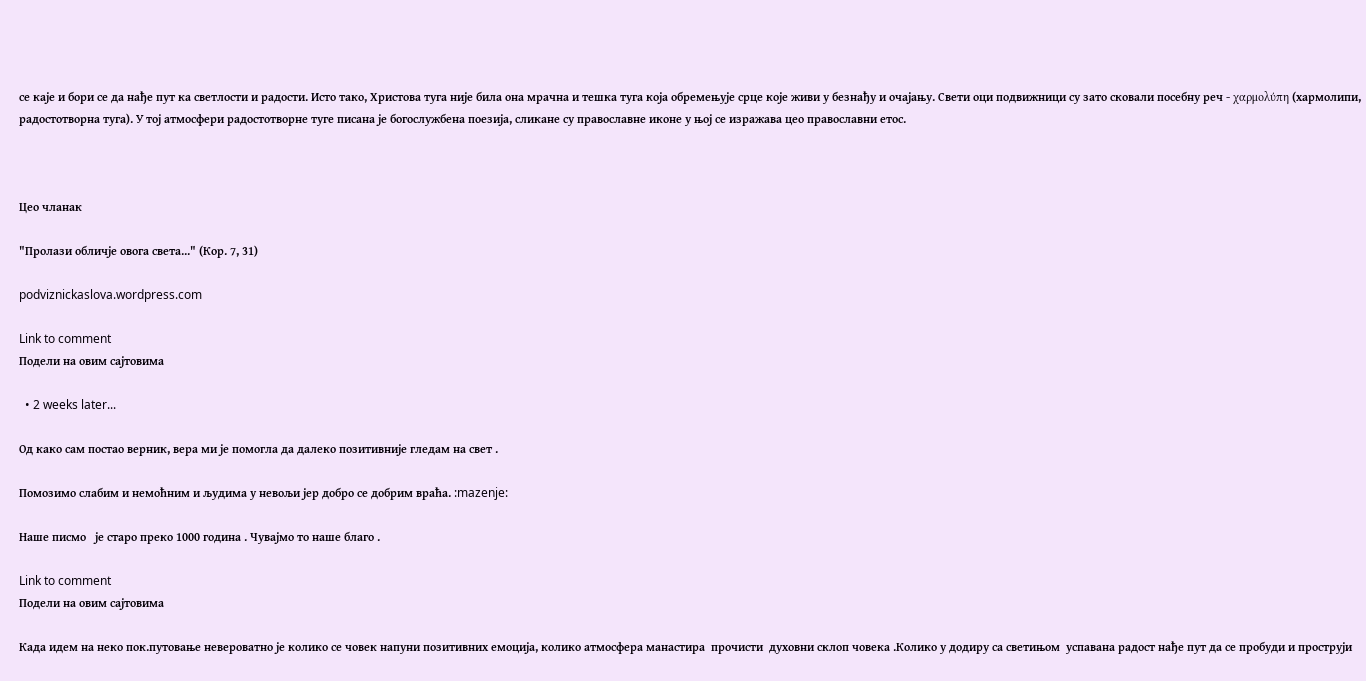се каје и бори се да нађе пут ка светлости и радости. Исто тако, Христова туга није била она мрачна и тешка туга која обремењује срце које живи у безнађу и очајању. Свети оци подвижници су зато сковали посебну реч - χαρμολύπη (хармолипи, радостотворна туга). У тој атмосфери радостотворне туге писана је богослужбена поезија, сликане су православне иконе у њој се изражава цео православни етос.



Цео чланак

"Пролази обличје овога света..." (Кор. 7, 31)

podviznickaslova.wordpress.com

Link to comment
Подели на овим сајтовима

  • 2 weeks later...

Од како сам постао верник, вера ми је помогла да далеко позитивније гледам на свет .

Помозимо слабим и немоћним и људима у невољи јер добро се добрим враћа. :mazenje:

Наше писмо   је старо преко 1000 година . Чувајмо то наше благо .

Link to comment
Подели на овим сајтовима

Када идем на неко пок.путовање невероватно је колико се човек напуни позитивних емоција, колико атмосфера манастира  прочисти  духовни склоп човека .Колико у додиру са светињом  успавана радост нађе пут да се пробуди и проструји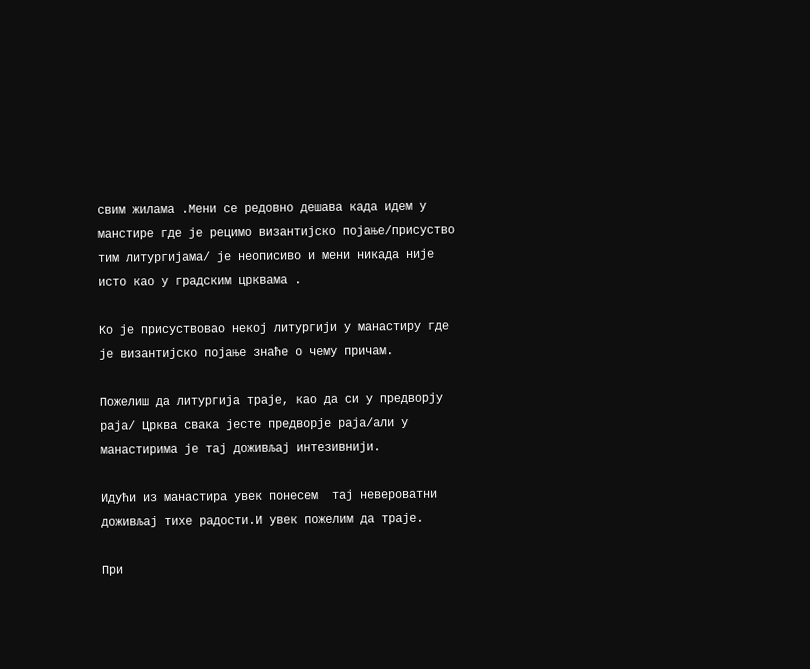свим жилама .Мени се редовно дешава када идем у манстире где је рецимо византијско појање/присуство тим литургијама/ је неописиво и мени никада није исто као у градским црквама .

Ко је присуствовао некој литургији у манастиру где је византијско појање знаће о чему причам.

Пожелиш да литургија траје, као да си у предворју раја/ Црква свака јесте предворје раја/али у  манастирима је тај доживљај интезивнији.

Идући из манастира увек понесем  тај невероватни доживљај тихе радости.И увек пожелим да траје.

При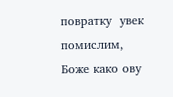повратку  увек помислим,  Боже како ову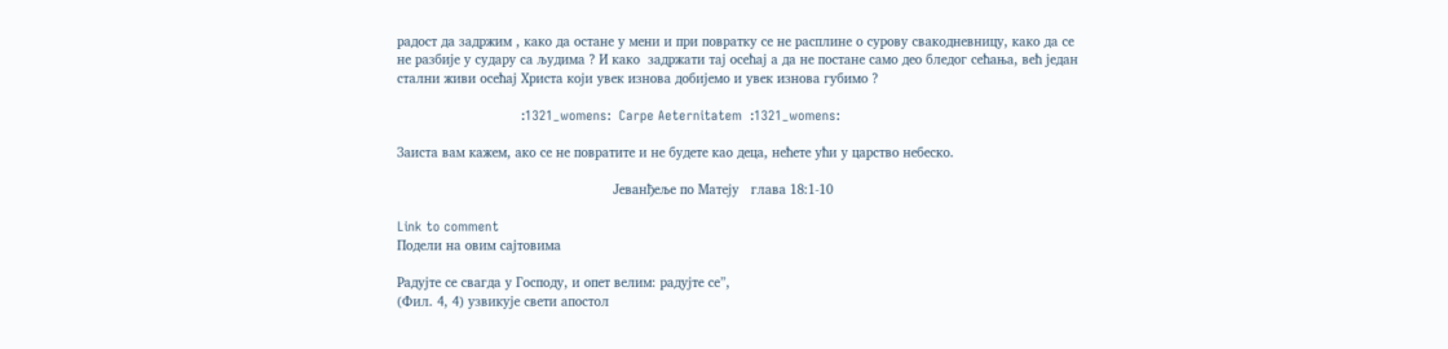радост да задржим , како да остане у мени и при повратку се не расплине о сурову свакодневницу, како да се не разбије у судару са људима ? И како  задржати тај осећај а да не постане само део бледог сећања, већ један стални живи осећај Христа који увек изнова добијемо и увек изнова губимо ?

                               :1321_womens:  Carpe Aeternitatem  :1321_womens:

Заиста вам кажем, ако се не повратите и не будете као деца, нећете ући у царство небеско.

                                                      Јеванђеље по Матеју   глава 18:1-10

Link to comment
Подели на овим сајтовима

Радујте се свагда у Господу, и опет велим: радујте се”,
(Фил. 4, 4) узвикује свети апостол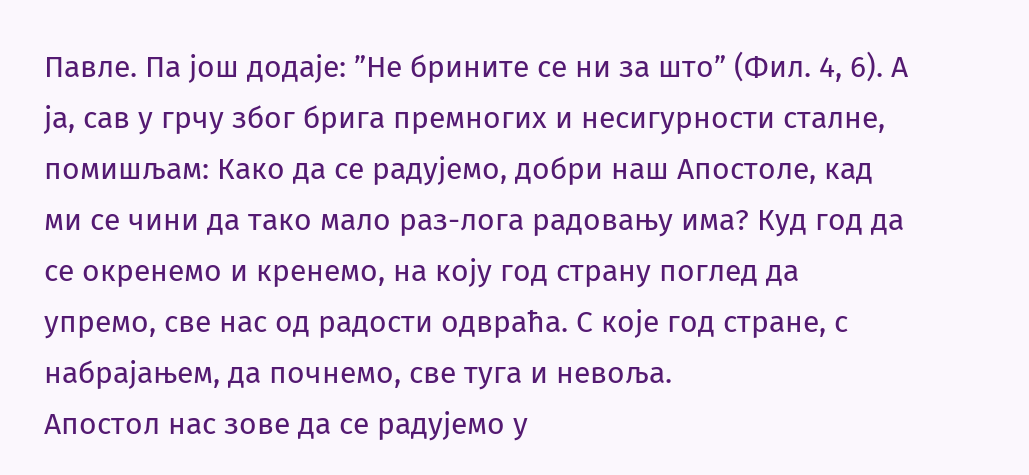Павле. Па још додаје: ”Не брините се ни за што” (Фил. 4, 6). А ја, сав у грчу због брига премногих и несигурности сталне, помишљам: Како да се радујемо, добри наш Апостоле, кад ми се чини да тако мало раз-лога радовању има? Куд год да се окренемо и кренемо, на коју год страну поглед да упремо, све нас од радости одвраћа. С које год стране, с набрајањем, да почнемо, све туга и невоља.
Апостол нас зове да се радујемо у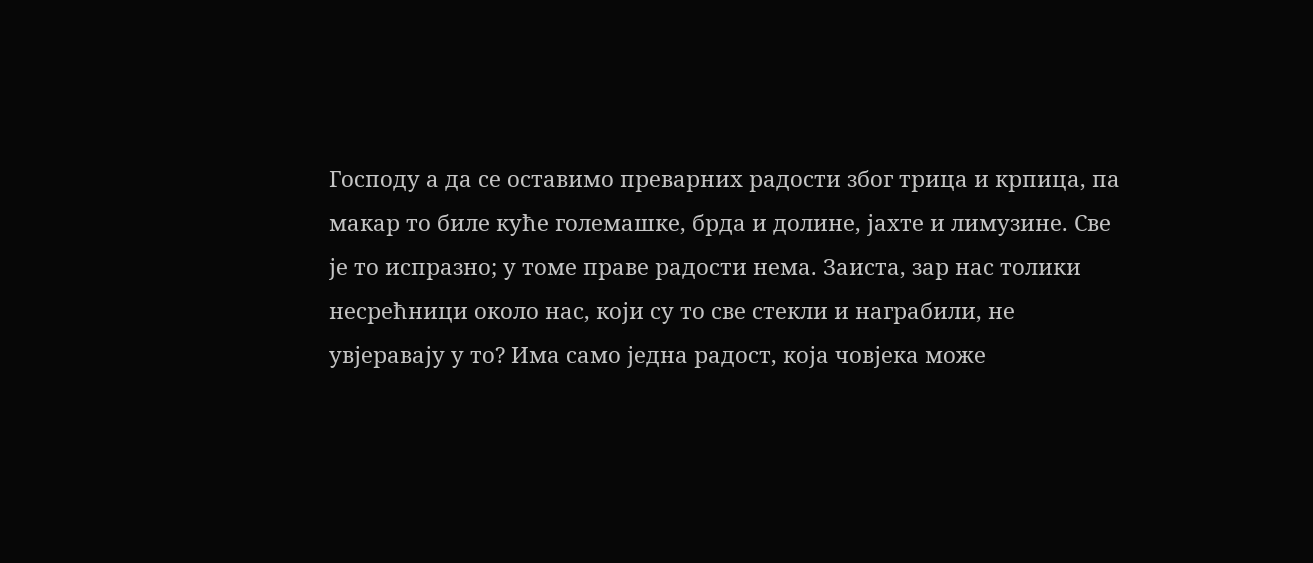Господу а да се оставимо преварних радости због трица и крпица, па макар то биле куће големашке, брда и долине, јахте и лимузине. Све је то испразно; у томе праве радости нема. Заиста, зар нас толики несрећници около нас, који су то све стекли и награбили, не увјеравају у то? Има само једна радост, која човјека може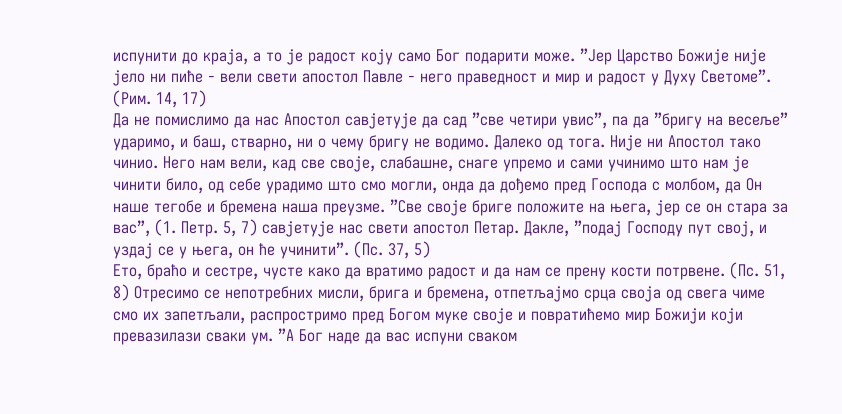испунити до краја, а то је радост коју само Бог подарити може. ”Јер Царство Божије није јело ни пиће - вели свети апостол Павле - него праведност и мир и радост у Духу Светоме”. (Рим. 14, 17)
Да не помислимо да нас Апостол савјетује да сад ”све четири увис”, па да ”бригу на весеље” ударимо, и баш, стварно, ни о чему бригу не водимо. Далеко од тога. Није ни Апостол тако чинио. Него нам вели, кад све своје, слабашне, снаге упремо и сами учинимо што нам је чинити било, од себе урадимо што смо могли, онда да дођемо пред Господа с молбом, да Он наше тегобе и бремена наша преузме. ”Све своје бриге положите на њега, јер се он стара за вас”, (1. Петр. 5, 7) савјетује нас свети апостол Петар. Дакле, ”подај Господу пут свој, и уздај се у њега, он ће учинити”. (Пс. 37, 5)
Ето, браћо и сестре, чусте како да вратимо радост и да нам се прену кости потрвене. (Пс. 51, 8) Отресимо се непотребних мисли, брига и бремена, отпетљајмо срца своја од свега чиме смо их запетљали, распростримо пред Богом муке своје и повратићемо мир Божији који превазилази сваки ум. ”А Бог наде да вас испуни сваком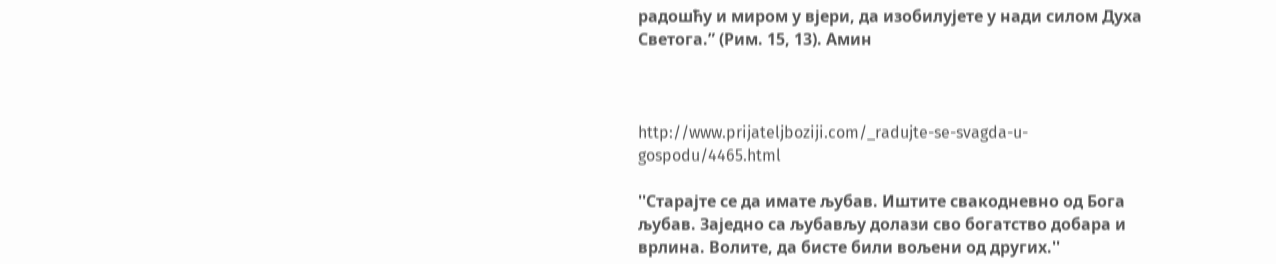радошћу и миром у вјери, да изобилујете у нади силом Духа Светога.” (Рим. 15, 13). Амин



http://www.prijateljboziji.com/_radujte-se-svagda-u-gospodu/4465.html

''Старајте се да имате љубав. Иштите свакодневно од Бога љубав. Заједно са љубављу долази сво богатство добара и врлина. Волите, да бисте били вољени од других.''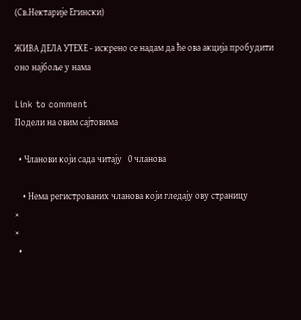(Св.Нектарије Егински)

ЖИВА ДЕЛА УТЕХЕ - искрено се надам да ће ова акција пробудити оно најбоље у нама

Link to comment
Подели на овим сајтовима

  • Чланови који сада читају   0 чланова

    • Нема регистрованих чланова који гледају ову страницу
×
×
  •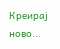Креирај ново...